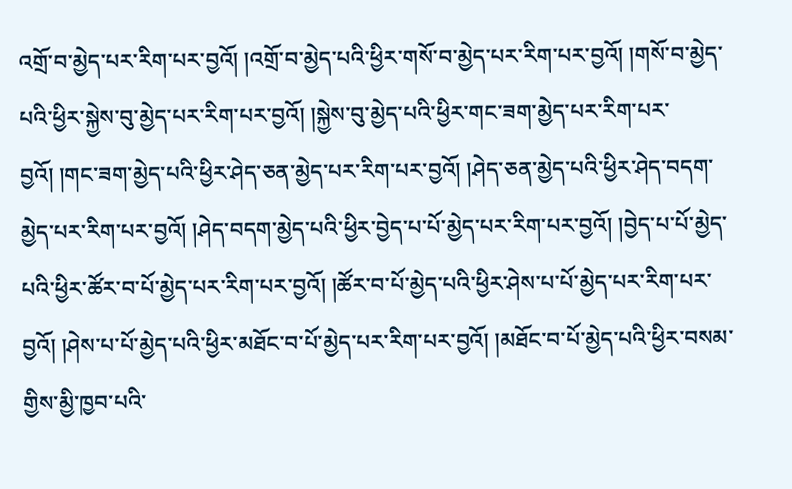འགྲོ་བ་མྱེད་པར་རིག་པར་བྱའོ། །འགྲོ་བ་མྱེད་པའི་ཕྱིར་གསོ་བ་མྱེད་པར་རིག་པར་བྱའོ། །གསོ་བ་མྱེད་པའི་ཕྱིར་སྐྱེས་བུ་མྱེད་པར་རིག་པར་བྱའོ། །སྐྱེས་བུ་མྱེད་པའི་ཕྱིར་གང་ཟག་མྱེད་པར་རིག་པར་བྱའོ། །གང་ཟག་མྱེད་པའི་ཕྱིར་ཤེད་ཅན་མྱེད་པར་རིག་པར་བྱའོ། །ཤེད་ཅན་མྱེད་པའི་ཕྱིར་ཤེད་བདག་མྱེད་པར་རིག་པར་བྱའོ། །ཤེད་བདག་མྱེད་པའི་ཕྱིར་བྱེད་པ་པོ་མྱེད་པར་རིག་པར་བྱའོ། །བྱེད་པ་པོ་མྱེད་པའི་ཕྱིར་ཚོར་བ་པོ་མྱེད་པར་རིག་པར་བྱའོ། །ཚོར་བ་པོ་མྱེད་པའི་ཕྱིར་ཤེས་པ་པོ་མྱེད་པར་རིག་པར་བྱའོ། །ཤེས་པ་པོ་མྱེད་པའི་ཕྱིར་མཐོང་བ་པོ་མྱེད་པར་རིག་པར་བྱའོ། །མཐོང་བ་པོ་མྱེད་པའི་ཕྱིར་བསམ་གྱིས་མྱི་ཁྱབ་པའི་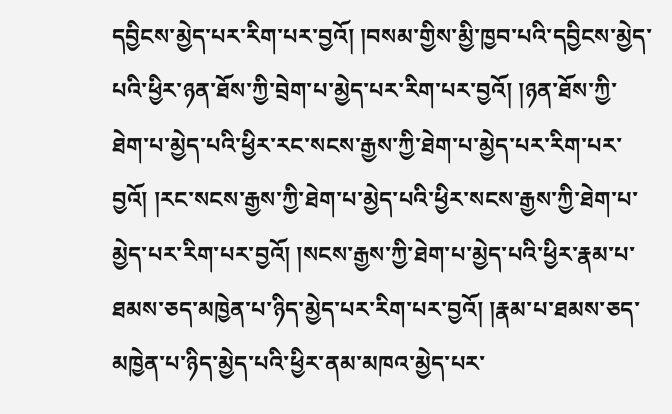དབྱིངས་མྱེད་པར་རིག་པར་བྱའོ། །བསམ་གྱིས་མྱི་ཁྱབ་པའི་དབྱིངས་མྱེད་པའི་ཕྱིར་ཉན་ཐོས་ཀྱི་བྲེག་པ་མྱེད་པར་རིག་པར་བྱའོ། །ཉན་ཐོས་ཀྱི་ཐེག་པ་མྱེད་པའི་ཕྱིར་རང་སངས་རྒྱས་ཀྱི་ཐེག་པ་མྱེད་པར་རིག་པར་བྱའོ། །རང་སངས་རྒྱས་ཀྱི་ཐེག་པ་མྱེད་པའི་ཕྱིར་སངས་རྒྱས་ཀྱི་ཐེག་པ་མྱེད་པར་རིག་པར་བྱའོ། །སངས་རྒྱས་ཀྱི་ཐེག་པ་མྱེད་པའི་ཕྱིར་རྣམ་པ་ཐམས་ཅད་མཁྱེན་པ་ཉིད་མྱེད་པར་རིག་པར་བྱའོ། །རྣམ་པ་ཐམས་ཅད་མཁྱེན་པ་ཉིད་མྱེད་པའི་ཕྱིར་ནམ་མཁའ་མྱེད་པར་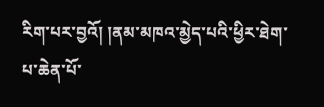རིག་པར་བྱའོ། །ནམ་མཁའ་མྱེད་པའི་ཕྱིར་ཐེག་པ་ཆེན་པོ་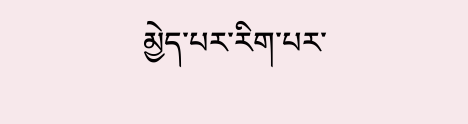མྱེད་པར་རིག་པར་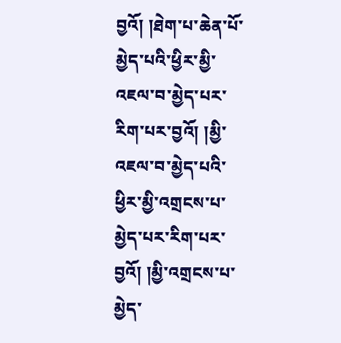བྱའོ། །ཐེག་པ་ཆེན་པོ་མྱེད་པའི་ཕྱིར་མྱི་འཇལ་བ་མྱེད་པར་རིག་པར་བྱའོ། །མྱི་འཇལ་བ་མྱེད་པའི་ཕྱིར་མྱི་འགྲངས་པ་མྱེད་པར་རིག་པར་བྱའོ། །མྱི་འགྲངས་པ་མྱེད་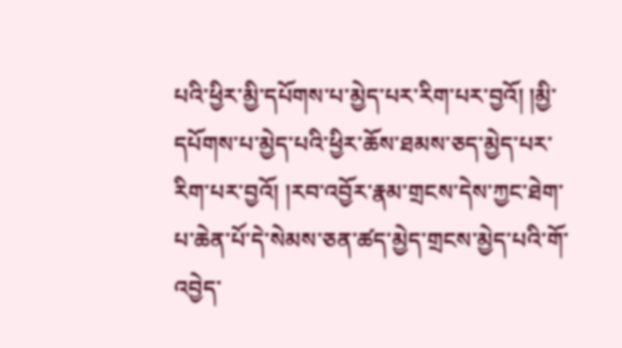པའི་ཕྱིར་མྱི་དཔོགས་པ་མྱེད་པར་རིག་པར་བྱའོ། །མྱི་དཔོགས་པ་མྱེད་པའི་ཕྱིར་ཆོས་ཐམས་ཅད་མྱེད་པར་རིག་པར་བྱའོ། །རབ་འབྱོར་རྣམ་གྲངས་དེས་ཀྱང་ཐེག་པ་ཆེན་པོ་དེ་སེམས་ཅན་ཚད་མྱེད་གྲངས་མྱེད་པའི་གོ་འབྱེད་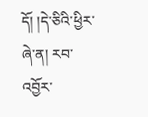དོ། །དེ་ཅིའི་ཕྱིར་ཞེ་ན། རབ་འབྱོར་